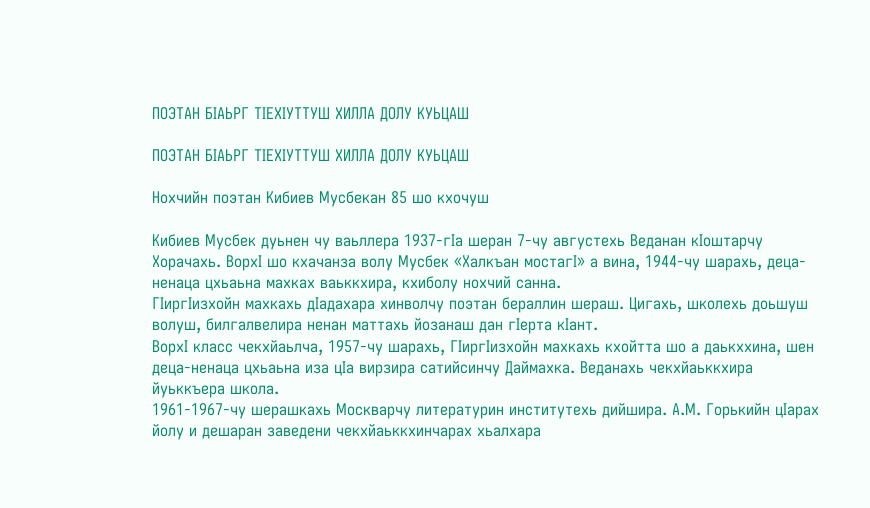ПОЭТАН БIАЬРГ ТIЕХIУТТУШ ХИЛЛА ДОЛУ КУЬЦАШ

ПОЭТАН БIАЬРГ ТIЕХIУТТУШ ХИЛЛА ДОЛУ КУЬЦАШ

Нохчийн поэтан Кибиев Мусбекан 85 шо кхочуш

Кибиев Мусбек дуьнен чу ваьллера 1937-гIа шеран 7-чу августехь Веданан кIоштарчу Хорачахь. ВорхI шо кхачанза волу Мусбек «Халкъан мостагI» а вина, 1944-чу шарахь, деца-ненаца цхьаьна махках ваьккхира, кхиболу нохчий санна.
ГIиргIизхойн махкахь дIадахара хинволчу поэтан бераллин шераш. Цигахь, школехь доьшуш волуш, билгалвелира ненан маттахь йозанаш дан гIерта кIант.
ВорхI класс чекхйаьлча, 1957-чу шарахь, ГIиргIизхойн махкахь кхойтта шо а даькххина, шен деца-ненаца цхьаьна иза цIа вирзира сатийсинчу Даймахка. Веданахь чекхйаьккхира йуьккъера школа.
1961-1967-чу шерашкахь Москварчу литературин институтехь дийшира. А.М. Горькийн цIарах йолу и дешаран заведени чекхйаьккхинчарах хьалхара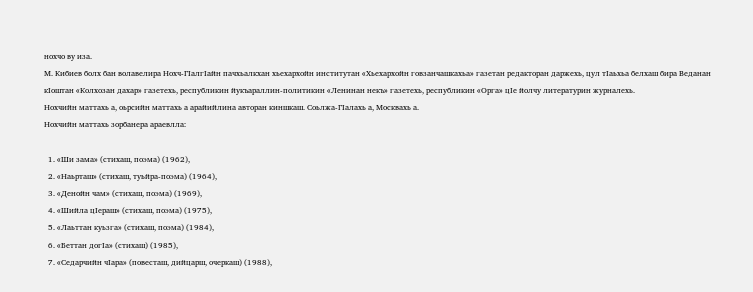нохчо ву иза.
М. Кибиев болх бан волавелира Нохч-ГIалгIайн пачхьалкхан хьехархойн институтан «Хьехархойн говзанчашкахьа» газетан редакторан даржехь, цул тIаьхьа белхаш бира Веданан кIоштан «Колхозан дахар» газетехь, республикин йукъараллин-политикин «Ленинан некъ» газетехь, республикин «Орга» цIе йолчу литературин журналехь.
Нохчийн маттахь а, оьрсийн маттахь а арайийлина авторан киншкаш. Соьлжа-ГIалахь а, Москвахь а.
Нохчийн маттахь зорбанера араевлла:

  1. «Ши зама» (стихаш, поэма) (1962),
  2. «Наьрташ» (стихаш, туьйра-поэма) (1964),
  3. «Денойн чам» (стихаш, поэма) (1969),
  4. «Шийла цIераш» (стихаш, поэма) (1975),
  5. «Лаьттан куьзга» (стихаш, поэма) (1984),
  6. «Беттан догIа» (стихаш) (1985),
  7. «Седарчийн чIара» (повесташ, дийцарш, очеркаш) (1988),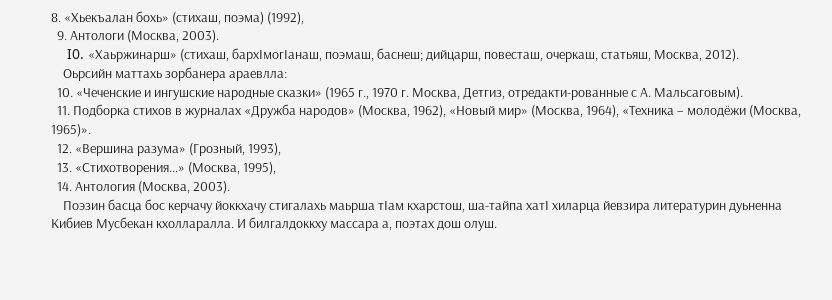8. «Хьекъалан бохь» (стихаш, поэма) (1992),
  9. Антологи (Москва, 2003).
    I0. «Хаьржинарш» (стихаш, бархIмогIанаш, поэмаш, баснеш; дийцарш, повесташ, очеркаш, статьяш, Москва, 2012).
    Оьрсийн маттахь зорбанера араевлла:
  10. «Чеченские и ингушские народные сказки» (1965 г., 1970 г. Москва, Детгиз, отредакти-рованные с А. Мальсаговым).
  11. Подборка стихов в журналах «Дружба народов» (Москва, 1962), «Новый мир» (Москва, 1964), «Техника – молодёжи (Москва, 1965)».
  12. «Вершина разума» (Грозный, 1993),
  13. «Стихотворения…» (Москва, 1995),
  14. Антология (Москва, 2003).
    Поэзин басца бос керчачу йоккхачу стигалахь маьрша тIам кхарстош, ша-тайпа хатI хиларца йевзира литературин дуьненна Кибиев Мусбекан кхолларалла. И билгалдоккху массара а, поэтах дош олуш.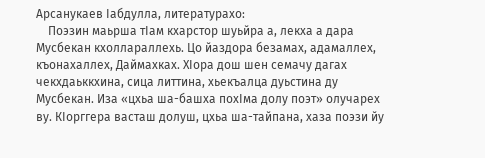Арсанукаев Iабдулла, литературахо:
    Поэзин маьрша тIам кхарстор шуьйра а, лекха а дара Мусбекан кхоллараллехь. Цо йаздора безамах, адамаллех, къонахаллех, Даймахках. ХIора дош шен семачу дагах чекхдаьккхина, сица литтина, хьекъалца дуьстина ду Мусбекан. Иза «цхьа ша-башха похIма долу поэт» олучарех ву. КIорггера васташ долуш, цхьа ша-тайпана, хаза поэзи йу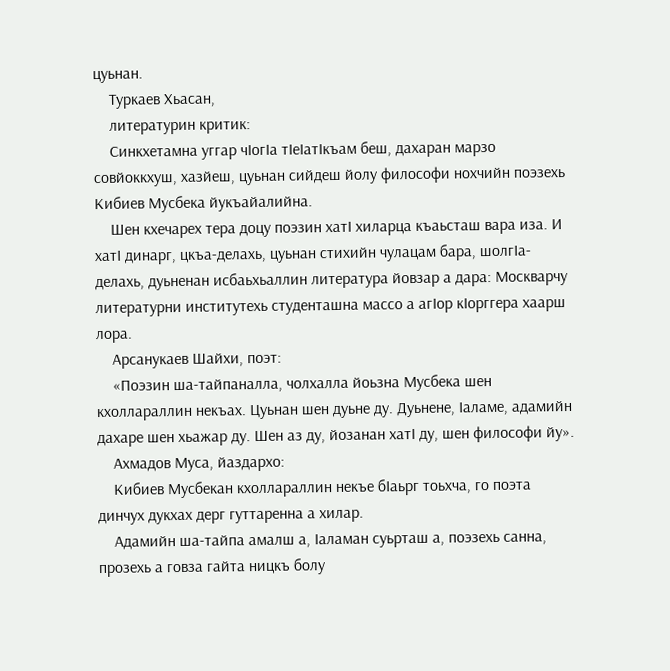цуьнан.
    Туркаев Хьасан,
    литературин критик:
    Синкхетамна уггар чIогIа тIеIатIкъам беш, дахаран марзо совйоккхуш, хазйеш, цуьнан сийдеш йолу философи нохчийн поэзехь Кибиев Мусбека йукъайалийна.
    Шен кхечарех тера доцу поэзин хатI хиларца къаьсташ вара иза. И хатI динарг, цкъа-делахь, цуьнан стихийн чулацам бара, шолгIа-делахь, дуьненан исбаьхьаллин литература йовзар а дара: Москварчу литературни институтехь студенташна массо а агIор кIорггера хаарш лора.
    Арсанукаев Шайхи, поэт:
    «Поэзин ша-тайпаналла, чолхалла йоьзна Мусбека шен кхоллараллин некъах. Цуьнан шен дуьне ду. Дуьнене, Iаламе, адамийн дахаре шен хьажар ду. Шен аз ду, йозанан хатI ду, шен философи йу».
    Ахмадов Муса, йаздархо:
    Кибиев Мусбекан кхоллараллин некъе бIаьрг тоьхча, го поэта динчух дукхах дерг гуттаренна а хилар.
    Адамийн ша-тайпа амалш а, Iаламан суьрташ а, поэзехь санна, прозехь а говза гайта ницкъ болу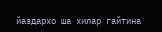йаздархо ша хилар гайтина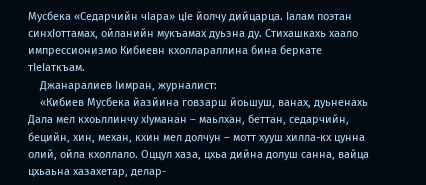Мусбека «Седарчийн чIара» цIе йолчу дийцарца. Iалам поэтан синхIоттамах, ойланийн мукъамах дуьзна ду. Стихашкахь хаало импрессионизмо Кибиевн кхоллараллина бина беркате тIеIаткъам.
    Джанаралиев Iимран, журналист:
    «Кибиев Мусбека йазйина говзарш йоьшуш, ванах, дуьненахь Дала мел кхоьллинчу хIуманан – маьлхан, беттан, седарчийн, бецийн, хин, механ, кхин мел долчун – мотт хууш хилла-кх цунна олий, ойла кхоллало. Оццул хаза, цхьа дийна долуш санна, вайца цхьаьна хазахетар, делар-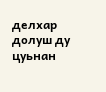делхар долуш ду цуьнан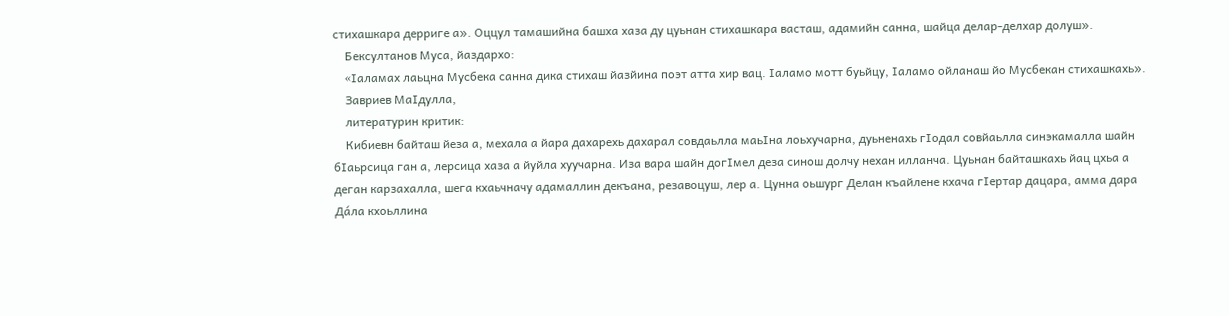стихашкара дерриге а». Оццул тамашийна башха хаза ду цуьнан стихашкара васташ, адамийн санна, шайца делар-делхар долуш».
    Бексултанов Муса, йаздархо:
    «Iаламах лаьцна Мусбека санна дика стихаш йазйина поэт атта хир вац. Iаламо мотт буьйцу, Iаламо ойланаш йо Мусбекан стихашкахь».
    Завриев МаIдулла,
    литературин критик:
    Кибиевн байташ йеза а, мехала а йара дахарехь дахарал совдаьлла маьIна лоьхучарна, дуьненахь гIодал совйаьлла синэкамалла шайн бIаьрсица ган а, лерсица хаза а йуйла хуучарна. Иза вара шайн догIмел деза синош долчу нехан илланча. Цуьнан байташкахь йац цхьа а деган карзахалла, шега кхаьчначу адамаллин декъана, резавоцуш, лер а. Цунна оьшург Делан къайлене кхача гIертар дацара, амма дара Дáла кхоьллина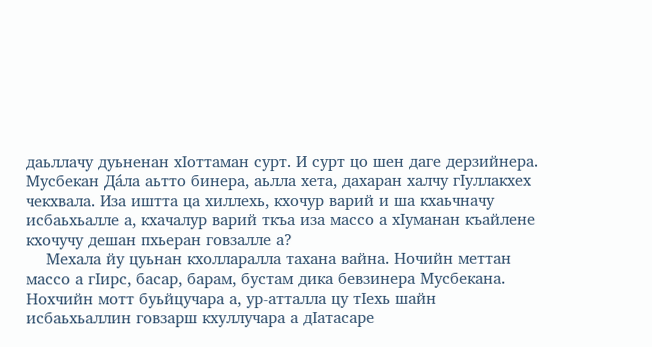даьллачу дуьненан хIоттаман сурт. И сурт цо шен даге дерзийнера. Мусбекан Дáла аьтто бинера, аьлла хета, дахаран халчу гIуллакхех чекхвала. Иза иштта ца хиллехь, кхочур варий и ша кхаьчначу исбаьхьалле а, кхачалур варий ткъа иза массо а хIуманан къайлене кхочучу дешан пхьеран говзалле а?
    Мехала йу цуьнан кхолларалла тахана вайна. Ночийн меттан массо а гIирс, басар, барам, бустам дика бевзинера Мусбекана. Нохчийн мотт буьйцучара а, ур-атталла цу тIехь шайн исбаьхьаллин говзарш кхуллучара а дIатасаре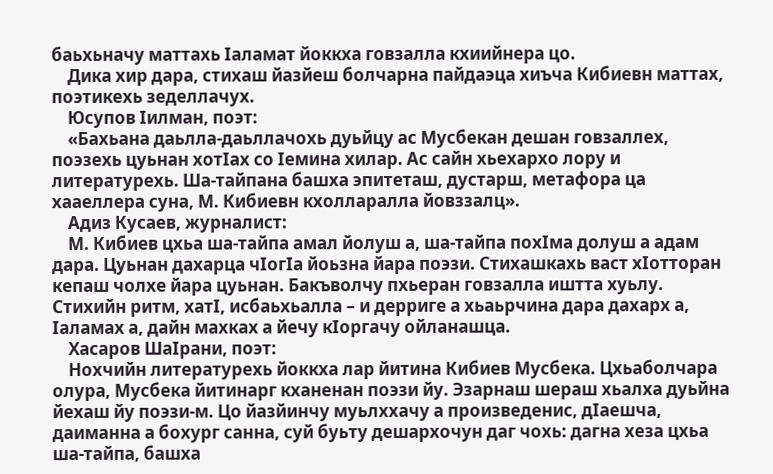баьхьначу маттахь Iаламат йоккха говзалла кхиийнера цо.
    Дика хир дара, стихаш йазйеш болчарна пайдаэца хиъча Кибиевн маттах, поэтикехь зеделлачух.
    Юсупов Iилман, поэт:
    «Бахьана даьлла-даьллачохь дуьйцу ас Мусбекан дешан говзаллех, поэзехь цуьнан хотIах со Iемина хилар. Ас сайн хьехархо лору и литературехь. Ша-тайпана башха эпитеташ, дустарш, метафора ца хааеллера суна, М. Кибиевн кхолларалла йовззалц».
    Адиз Кусаев, журналист:
    М. Кибиев цхьа ша-тайпа амал йолуш а, ша-тайпа похIма долуш а адам дара. Цуьнан дахарца чIогIа йоьзна йара поэзи. Стихашкахь васт хIотторан кепаш чолхе йара цуьнан. Бакъволчу пхьеран говзалла иштта хуьлу. Стихийн ритм, хатI, исбаьхьалла – и дерриге а хьаьрчина дара дахарх а, Iаламах а, дайн махках а йечу кIоргачу ойланашца.
    Хасаров ШаIрани, поэт:
    Нохчийн литературехь йоккха лар йитина Кибиев Мусбека. Цхьаболчара олура, Мусбека йитинарг кханенан поэзи йу. Эзарнаш шераш хьалха дуьйна йехаш йу поэзи-м. Цо йазйинчу муьлххачу а произведенис, дIаешча, даиманна а бохург санна, суй буьту дешархочун даг чохь: дагна хеза цхьа ша-тайпа, башха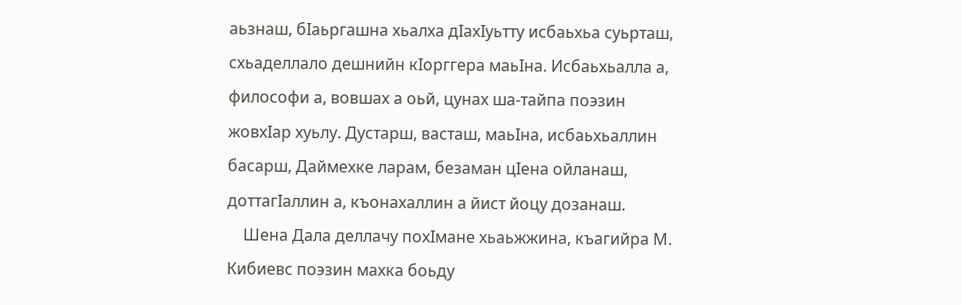аьзнаш, бIаьргашна хьалха дIахIуьтту исбаьхьа суьрташ, схьаделлало дешнийн кIорггера маьIна. Исбаьхьалла а, философи а, вовшах а оьй, цунах ша-тайпа поэзин жовхIар хуьлу. Дустарш, васташ, маьIна, исбаьхьаллин басарш, Даймехке ларам, безаман цIена ойланаш, доттагIаллин а, къонахаллин а йист йоцу дозанаш.
    Шена Дала деллачу похIмане хьаьжжина, къагийра М. Кибиевс поэзин махка боьду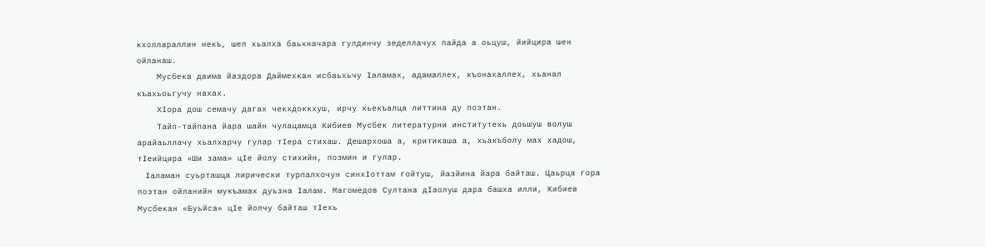кхоллараллин некъ, шел хьалха баьхначара гулдинчу зеделлачух пайда а оьцуш, йийцира шен ойланаш.
    Мусбека даима йаздора Даймехкан исбаьхьчу Iаламах, адамаллех, къонахаллех, хьанал къахьоьгучу нахах.
    ХIора дош семачу дагах чекхдоккхуш, ирчу хьекъалца литтина ду поэтан.
    Тайп-тайпана йара шайн чулацамца Кибиев Мусбек литературни институтехь доьшуш волуш арайаьллачу хьалхарчу гулар тIера стихаш. Дешархоша а, критикаша а, хьакъболу мах хадош, тIеийцира «Ши зама» цIе йолу стихийн, поэмин и гулар.
    Iаламан суьрташца лирически турпалхочун синхIоттам гойтуш, йазйина йара байташ. Цаьрца гора поэтан ойланийн мукъамах дуьзна Iалам. Магомедов Султана дIаолуш дара башха илли, Кибиев Мусбекан «Буьйса» цIе йолчу байташ тIехь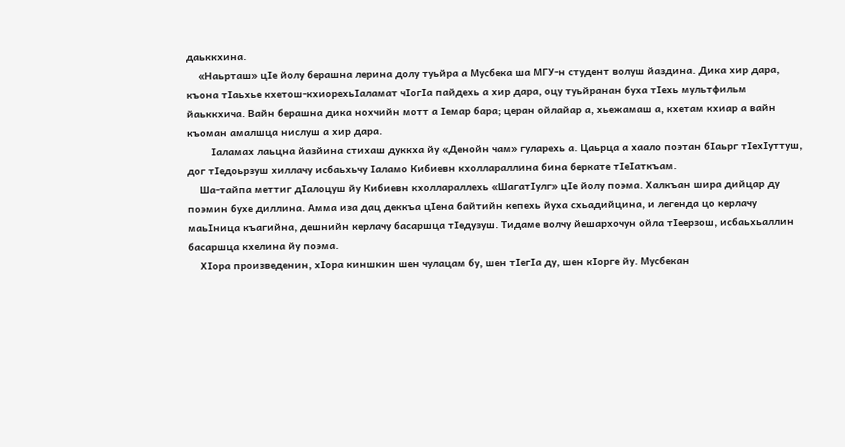даьккхина.
    «Наьрташ» цIе йолу берашна лерина долу туьйра а Мусбека ша МГУ-н студент волуш йаздина. Дика хир дара, къона тIаьхье кхетош-кхиорехьIаламат чIогIа пайдехь а хир дара, оцу туьйранан буха тIехь мультфильм йаьккхича. Вайн берашна дика нохчийн мотт а Iемар бара; церан ойлайар а, хьежамаш а, кхетам кхиар а вайн къоман амалшца нислуш а хир дара.
    Iаламах лаьцна йазйина стихаш дуккха йу «Денойн чам» гуларехь а. Цаьрца а хаало поэтан бIаьрг тIехIуттуш, дог тIедоьрзуш хиллачу исбаьхьчу Iаламо Кибиевн кхоллараллина бина беркате тIеIаткъам.
    Ша-тайпа меттиг дIалоцуш йу Кибиевн кхоллараллехь «ШагатIулг» цIе йолу поэма. Халкъан шира дийцар ду поэмин бухе диллина. Амма иза дац деккъа цIена байтийн кепехь йуха схьадийцина, и легенда цо керлачу маьIница къагийна, дешнийн керлачу басаршца тIедузуш. Тидаме волчу йешархочун ойла тIеерзош, исбаьхьаллин басаршца кхелина йу поэма.
    ХIора произведенин, хIора киншкин шен чулацам бу, шен тIегIа ду, шен кIорге йу. Мусбекан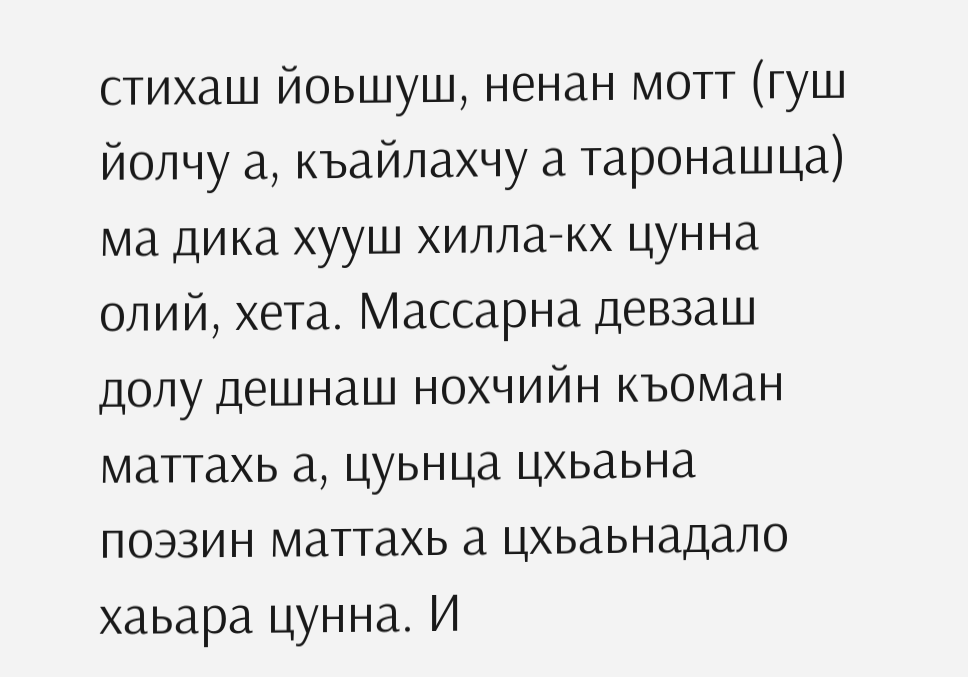стихаш йоьшуш, ненан мотт (гуш йолчу а, къайлахчу а таронашца) ма дика хууш хилла-кх цунна олий, хета. Массарна девзаш долу дешнаш нохчийн къоман маттахь а, цуьнца цхьаьна поэзин маттахь а цхьаьнадало хаьара цунна. И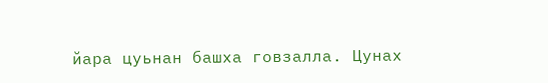йара цуьнан башха говзалла. Цунах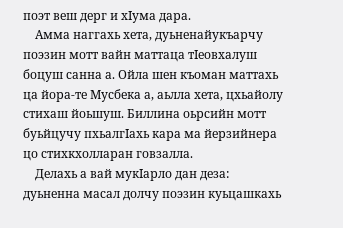поэт веш дерг и хIума дара.
    Амма наггахь хета, дуьненайукъарчу поэзин мотт вайн маттаца тIеовхалуш боцуш санна а. Ойла шен къоман маттахь ца йора-те Мусбека а, аьлла хета, цхьайолу стихаш йоьшуш. Биллина оьрсийн мотт буьйцучу пхьалгIахь кара ма йерзийнера цо стихкхолларан говзалла.
    Делахь а вай мукIарло дан деза: дуьненна масал долчу поэзин куьцашкахь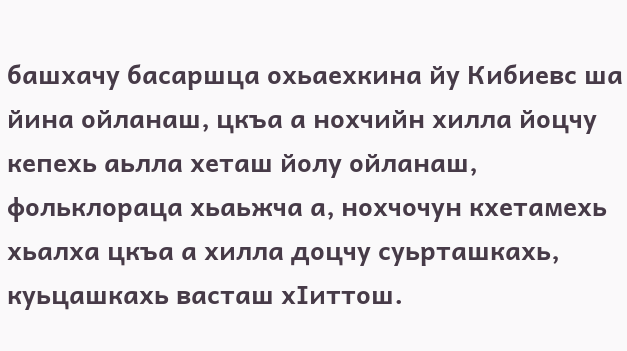башхачу басаршца охьаехкина йу Кибиевс ша йина ойланаш, цкъа а нохчийн хилла йоцчу кепехь аьлла хеташ йолу ойланаш, фольклораца хьаьжча а, нохчочун кхетамехь хьалха цкъа а хилла доцчу суьрташкахь, куьцашкахь васташ хIиттош.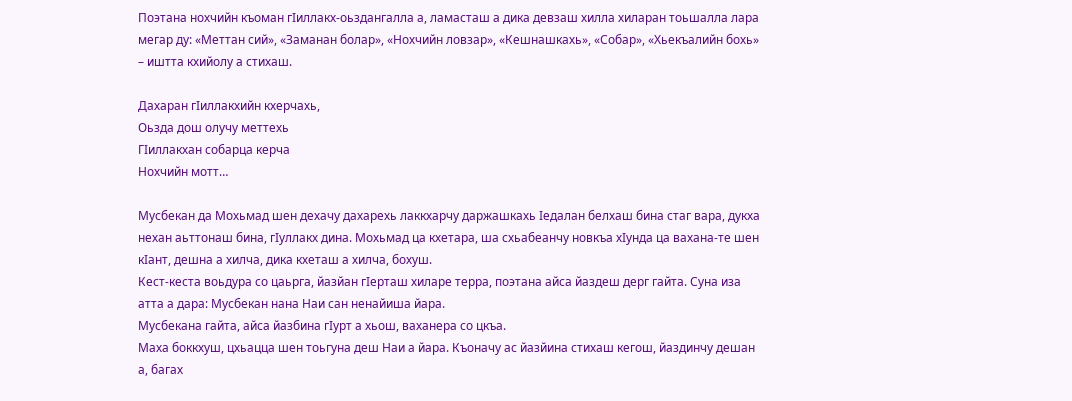Поэтана нохчийн къоман гIиллакх-оьздангалла а, ламасташ а дика девзаш хилла хиларан тоьшалла лара мегар ду: «Меттан сий», «Заманан болар», «Нохчийн ловзар», «Кешнашкахь», «Собар», «Хьекъалийн бохь» – иштта кхийолу а стихаш.

Дахаран гIиллакхийн кхерчахь,
Оьзда дош олучу меттехь
ГIиллакхан собарца керча
Нохчийн мотт…

Мусбекан да Мохьмад шен дехачу дахарехь лаккхарчу даржашкахь Iедалан белхаш бина стаг вара, дукха нехан аьттонаш бина, гIуллакх дина. Мохьмад ца кхетара, ша схьабеанчу новкъа хIунда ца вахана-те шен кIант, дешна а хилча, дика кхеташ а хилча, бохуш.
Кест-кеста воьдура со цаьрга, йазйан гIерташ хиларе терра, поэтана айса йаздеш дерг гайта. Суна иза атта а дара: Мусбекан нана Наи сан ненайиша йара.
Мусбекана гайта, айса йазбина гIурт а хьош, ваханера со цкъа.
Маха боккхуш, цхьацца шен тоьгуна деш Наи а йара. Къоначу ас йазйина стихаш кегош, йаздинчу дешан а, багах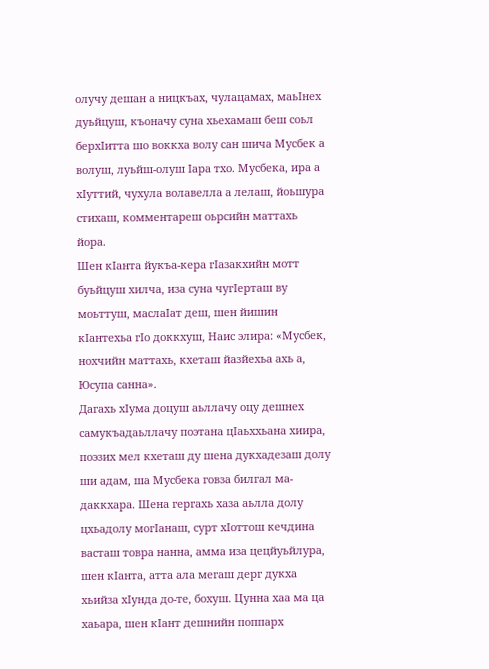олучу дешан а ницкъах, чулацамах, маьIнех дуьйцуш, къоначу суна хьехамаш беш соьл берхIитта шо воккха волу сан шича Мусбек а волуш, луьйш-олуш Iара тхо. Мусбека, ира а хIуттий, чухула волавелла а лелаш, йоьшура стихаш, комментареш оьрсийн маттахь йора.
Шен кIанта йукъа-кера гIазакхийн мотт буьйцуш хилча, иза суна чугIерташ ву моьттуш, маслаIат деш, шен йишин кIантехьа гIо доккхуш, Наис элира: «Мусбек, нохчийн маттахь, кхеташ йазйехьа ахь а, Юсупа санна».
Дагахь хIума доцуш аьллачу оцу дешнех самукъадаьллачу поэтана цIаьххьана хиира, поэзих мел кхеташ ду шена дукхадезаш долу ши адам, ша Мусбека говза билгал ма-даккхара. Шена гергахь хаза аьлла долу цхьадолу могIанаш, сурт хIоттош кечдина васташ товра нанна, амма иза цецйуьйлура, шен кIанта, атта ала мегаш дерг дукха хьийза хIунда до-те, бохуш. Цунна хаа ма ца хаьара, шен кIант дешнийн поппарх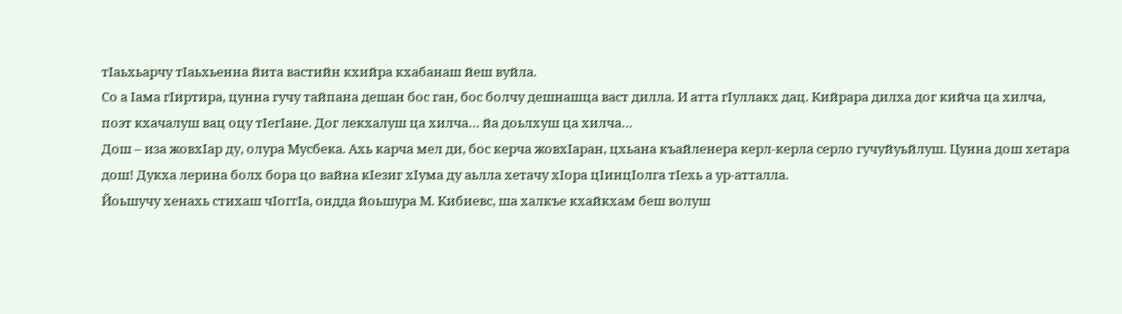тIаьхьарчу тIаьхьенна йита вастийн кхийра кхабанаш йеш вуйла.
Со а Iама гIиртира, цунна гучу тайпана дешан бос ган, бос болчу дешнашца васт дилла. И атта гIуллакх дац. Кийрара дилха дог кийча ца хилча, поэт кхачалуш вац оцу тIегIане. Дог лекхалуш ца хилча… йа доьлхуш ца хилча…
Дош – иза жовхIар ду, олура Мусбека. Ахь карча мел ди, бос керча жовхIаран, цхьана къайленера керл-керла серло гучуйуьйлуш. Цунна дош хетара дош! Дукха лерина болх бора цо вайна кIезиг хIума ду аьлла хетачу хIора цIинцIолга тIехь а ур-атталла.
Йоьшучу хенахь стихаш чIоггIа, ондда йоьшура М. Кибиевс, ша халкъе кхайкхам беш волуш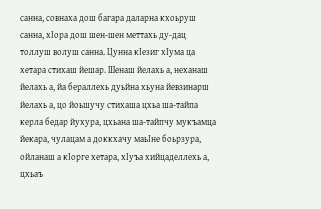санна, совнаха дош багара даларна кхоьруш санна, хIора дош шен-шен меттахь ду-дац толлуш волуш санна. Цунна кIезиг хIума ца хетара стихаш йешар. Шенаш йелахь а, неханаш йелахь а, йа бераллехь дуьйна хьуна йевзинарш йелахь а, цо йоьшучу стихаша цхьа ша-тайпа керла бедар йухура, цхьана ша-тайпчу мукъамца йекара, чулацам а доккхачу маьIне боьрзура, ойланаш а кIорге хетара, хIуъа хийцаделлехь а, цхьаъ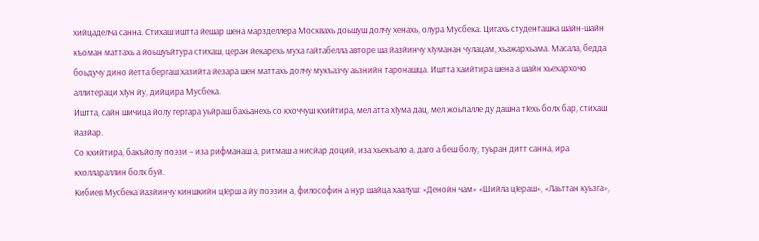хийцаделча санна. Стихаш иштта йешар шена марзделлера Москвахь доьшуш долчу хенахь, олура Мусбека. Цигахь студенташка шайн-шайн къоман маттахь а йоьшуьйтура стихаш, церан йекарехь муха гайтабелла авторе ша йазйинчу хIуманан чулацам, хьажархьама. Масала, бедда боьдучу дино йетта бергаш хазийта йезара шен маттахь долчу мукъазчу аьзнийн таронашца. Иштта хаийтира шена а шайн хьехархочо аллитераци хIун йу, дийцира Мусбека.
Иштта, сайн шичица йолу гергара уьйраш бахьанехь со кхоччуш кхийтира, мел атта хIума дац, мел жоьпалле ду дашна тIехь болх бар, стихаш йазйар.
Со кхийтира, бакъйолу поэзи – иза рифманаш а, ритмаш а нисйар доций, иза хьекъало а, даго а беш болу, туьран дитт санна, ира кхоллараллин болх буй.
Кибиев Мусбека йазйинчу киншкийн цIерш а йу поэзин а, философин а нур шайца хаалуш: «Денойн чам» «Шийла цIераш», «Лаьттан куьзга»,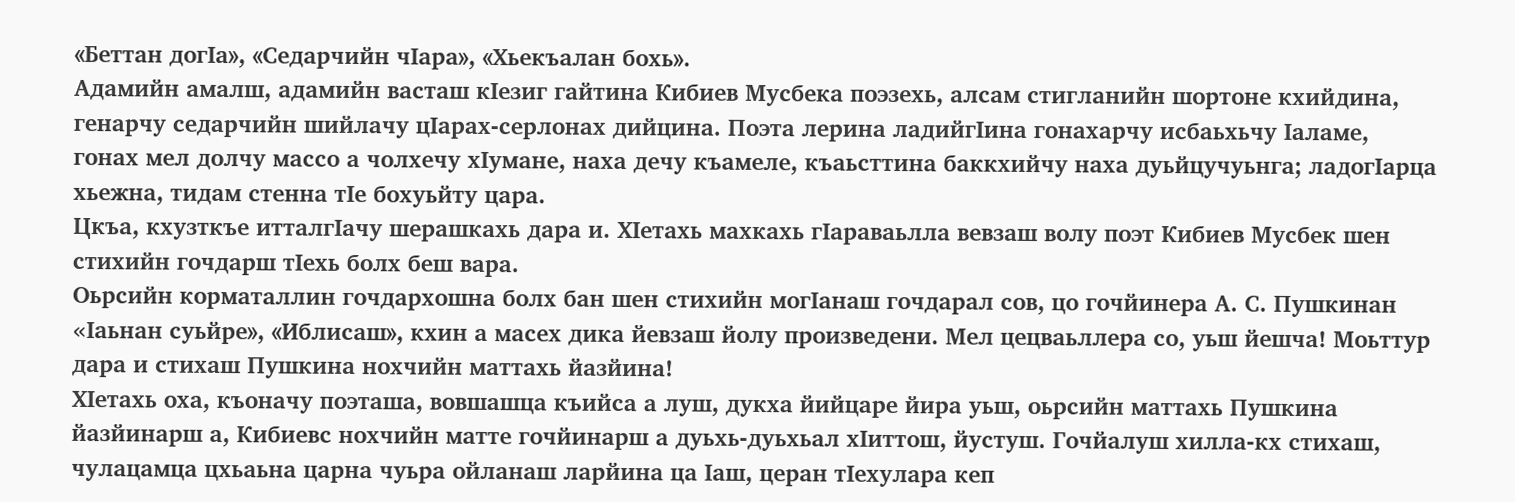«Беттан догIа», «Седарчийн чIара», «Хьекъалан бохь».
Адамийн амалш, адамийн васташ кIезиг гайтина Кибиев Мусбека поэзехь, алсам стигланийн шортоне кхийдина, генарчу седарчийн шийлачу цIарах-серлонах дийцина. Поэта лерина ладийгIина гонахарчу исбаьхьчу Iаламе, гонах мел долчу массо а чолхечу хIумане, наха дечу къамеле, къаьсттина баккхийчу наха дуьйцучуьнга; ладогIарца хьежна, тидам стенна тIе бохуьйту цара.
Цкъа, кхузткъе итталгIачу шерашкахь дара и. ХIетахь махкахь гIараваьлла вевзаш волу поэт Кибиев Мусбек шен стихийн гочдарш тIехь болх беш вара.
Оьрсийн корматаллин гочдархошна болх бан шен стихийн могIанаш гочдарал сов, цо гочйинера А. С. Пушкинан «Iаьнан суьйре», «Иблисаш», кхин а масех дика йевзаш йолу произведени. Мел цецваьллера со, уьш йешча! Моьттур дара и стихаш Пушкина нохчийн маттахь йазйина!
ХIетахь оха, къоначу поэташа, вовшашца къийса а луш, дукха йийцаре йира уьш, оьрсийн маттахь Пушкина йазйинарш а, Кибиевс нохчийн матте гочйинарш а дуьхь-дуьхьал хIиттош, йустуш. Гочйалуш хилла-кх стихаш, чулацамца цхьаьна царна чуьра ойланаш ларйина ца Iаш, церан тIехулара кеп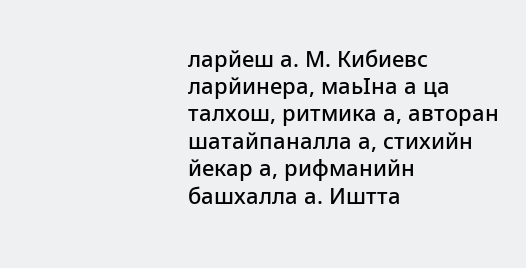ларйеш а. М. Кибиевс ларйинера, маьIна а ца талхош, ритмика а, авторан шатайпаналла а, стихийн йекар а, рифманийн башхалла а. Иштта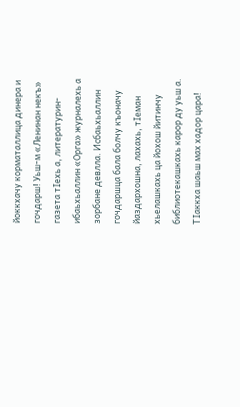йоккхачу корматаллица динера и гочдарш! Уьш-м «Ленинан некъ» газета тIехь а, литературин-ибаьхьаллин «Орга» журналехь а зорбане девлла. Исбаьхьаллин гочдаршца бала болчу къоначу йаздархошна, лахахь, тIеман хьелашкахь ца йохош йитинчу библиотекашкахь карор ду уьш а. ТIаккха шаьш мах хадор цара!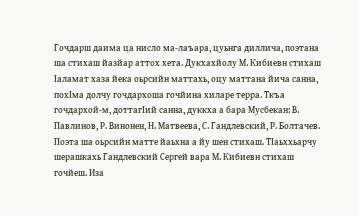Гочдарш даима ца нисло ма-лаъара, цуьнга диллича, поэтана ша стихаш йазйар аттох хета. Дукхахйолу М. Кибиевн стихаш Iаламат хаза йека оьрсийн маттахь, оцу маттана йича санна, похIма долчу гочдархоша гочйина хиларе терра. Ткъа гочдархой-м, доттагIий санна, дуккха а бара Мусбекан: В. Павлинов, Р. Винонен, Н. Матвеева, С. Гандлевский, Р. Болтачев. Поэта ша оьрсийн матте йаьхна а йу шен стихаш. ТIаьххьарчу шерашкахь Гандлевский Сергей вара М. Кибиевн стихаш гочйеш. Иза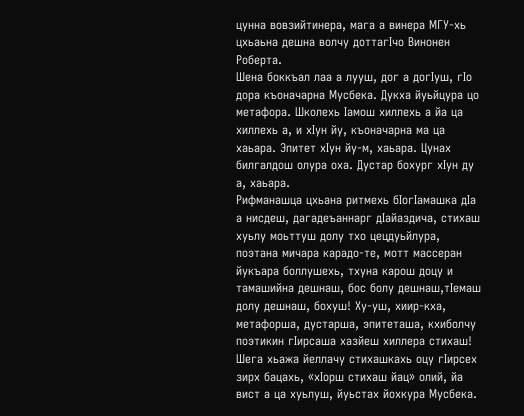цунна вовзийтинера, мага а винера МГУ-хь цхьаьна дешна волчу доттагIчо Винонен Роберта.
Шена боккъал лаа а лууш, дог а догIуш, гIо дора къоначарна Мусбека. Дукха йуьйцура цо метафора. Школехь Iамош хиллехь а йа ца хиллехь а, и хIун йу, къоначарна ма ца хаьара. Эпитет хIун йу-м, хаьара. Цунах билгалдош олура оха. Дустар бохург хIун ду а, хаьара.
Рифманашца цхьана ритмехь бIогIамашка дIа а нисдеш, дагадеъаннарг дIайаздича, стихаш хуьлу моьттуш долу тхо цецдуьйлура, поэтана мичара карадо-те, мотт массеран йукъара боллушехь, тхуна карош доцу и тамашийна дешнаш, бос болу дешнаш,тIемаш долу дешнаш, бохуш! Ху-уш, хиир-кха, метафорша, дустарша, эпитеташа, кхиболчу поэтикин гIирсаша хазйеш хиллера стихаш! Шега хьажа йеллачу стихашкахь оцу гIирсех зирх бацахь, «хIорш стихаш йац» олий, йа вист а ца хуьлуш, йуьстах йохкура Мусбека.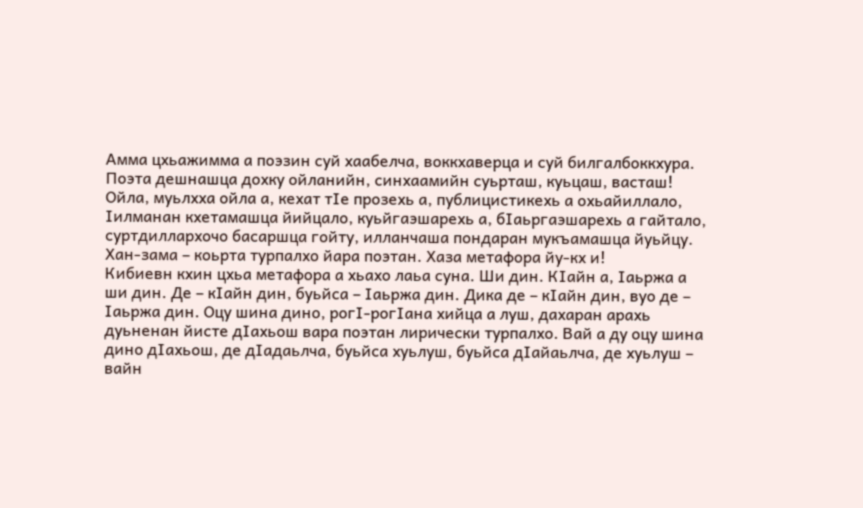Амма цхьажимма а поэзин суй хаабелча, воккхаверца и суй билгалбоккхура.
Поэта дешнашца дохку ойланийн, синхаамийн суьрташ, куьцаш, васташ!
Ойла, муьлхха ойла а, кехат тIе прозехь а, публицистикехь а охьайиллало, Iилманан кхетамашца йийцало, куьйгаэшарехь а, бIаьргаэшарехь а гайтало, суртдиллархочо басаршца гойту, илланчаша пондаран мукъамашца йуьйцу.
Хан-зама – коьрта турпалхо йара поэтан. Хаза метафора йу-кх и!
Кибиевн кхин цхьа метафора а хьахо лаьа суна. Ши дин. КIайн а, Iаьржа а ши дин. Де – кIайн дин, буьйса – Iаьржа дин. Дика де – кIайн дин, вуо де – Iаьржа дин. Оцу шина дино, рогI-рогIана хийца а луш, дахаран арахь дуьненан йисте дIахьош вара поэтан лирически турпалхо. Вай а ду оцу шина дино дIахьош, де дIадаьлча, буьйса хуьлуш, буьйса дIайаьлча, де хуьлуш – вайн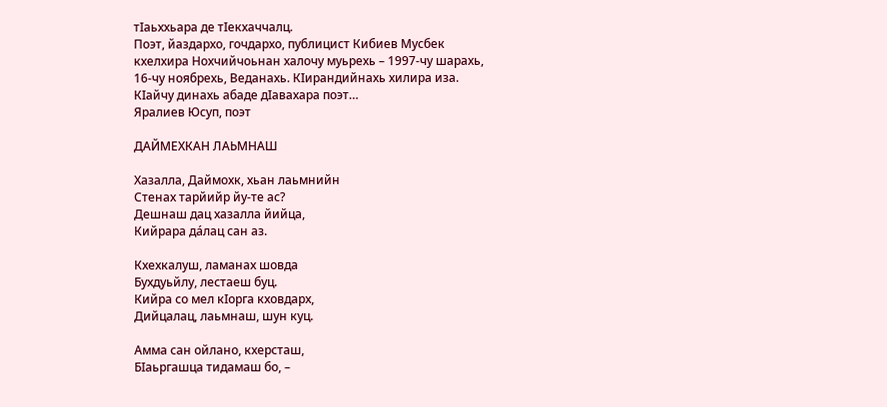тIаьххьара де тIекхаччалц.
Поэт, йаздархо, гочдархо, публицист Кибиев Мусбек кхелхира Нохчийчоьнан халочу муьрехь – 1997-чу шарахь, 16-чу ноябрехь, Веданахь. КIирандийнахь хилира иза.
КIайчу динахь абаде дIавахара поэт…
Яралиев Юсуп, поэт

ДАЙМЕХКАН ЛАЬМНАШ

Хазалла, Даймохк, хьан лаьмнийн
Стенах тарйийр йу-те ас?
Дешнаш дац хазалла йийца,
Кийрара дáлац сан аз.

Кхехкалуш, ламанах шовда
Бухдуьйлу, лестаеш буц.
Кийра со мел кIорга кховдарх,
Дийцалац, лаьмнаш, шун куц.

Амма сан ойлано, кхерсташ,
БIаьргашца тидамаш бо, –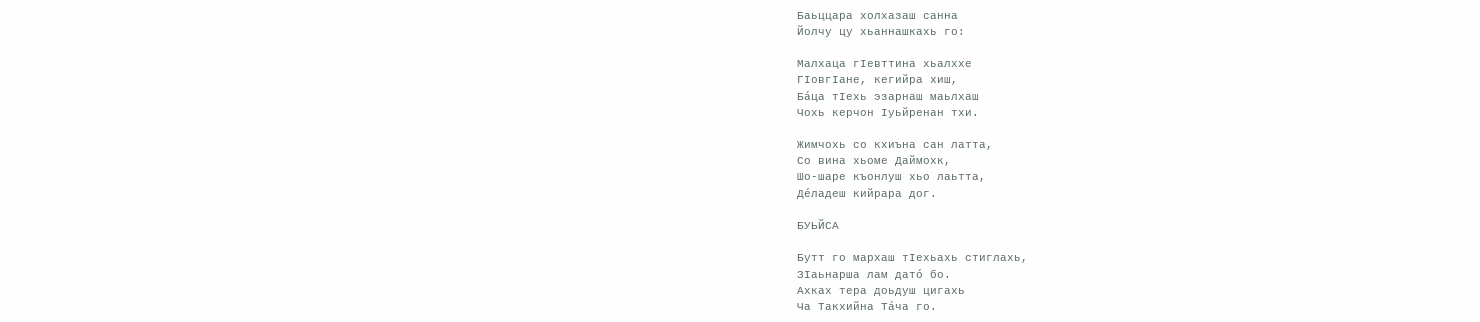Баьццара холхазаш санна
Йолчу цу хьаннашкахь го:

Малхаца гIевттина хьалххе
ГIовгIане, кегийра хиш,
Бáца тIехь эзарнаш маьлхаш
Чохь керчон Iуьйренан тхи.

Жимчохь со кхиъна сан латта,
Со вина хьоме Даймохк,
Шо-шаре къонлуш хьо лаьтта,
Дéладеш кийрара дог.

БУЬЙСА

Бутт го мархаш тIехьахь стиглахь,
ЗIаьнарша лам датó бо.
Ахках тера доьдуш цигахь
Ча Такхийна Тáча го.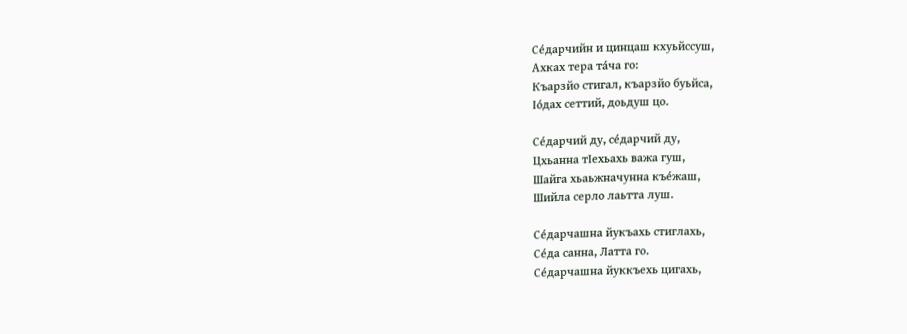Сéдарчийн и цинцаш кхуьйссуш,
Ахках тера тáча го:
Къарзйо стигал, къарзйо буьйса,
Ióдах сеттий, доьдуш цо.

Сéдарчий ду, сéдарчий ду,
Цхьанна тIехьахь важа гуш,
Шайга хьаьжначунна къéжаш,
Шийла серло лаьтта луш.

Сéдарчашна йукъахь стиглахь,
Сéда санна, Латта го.
Сéдарчашна йуккъехь цигахь,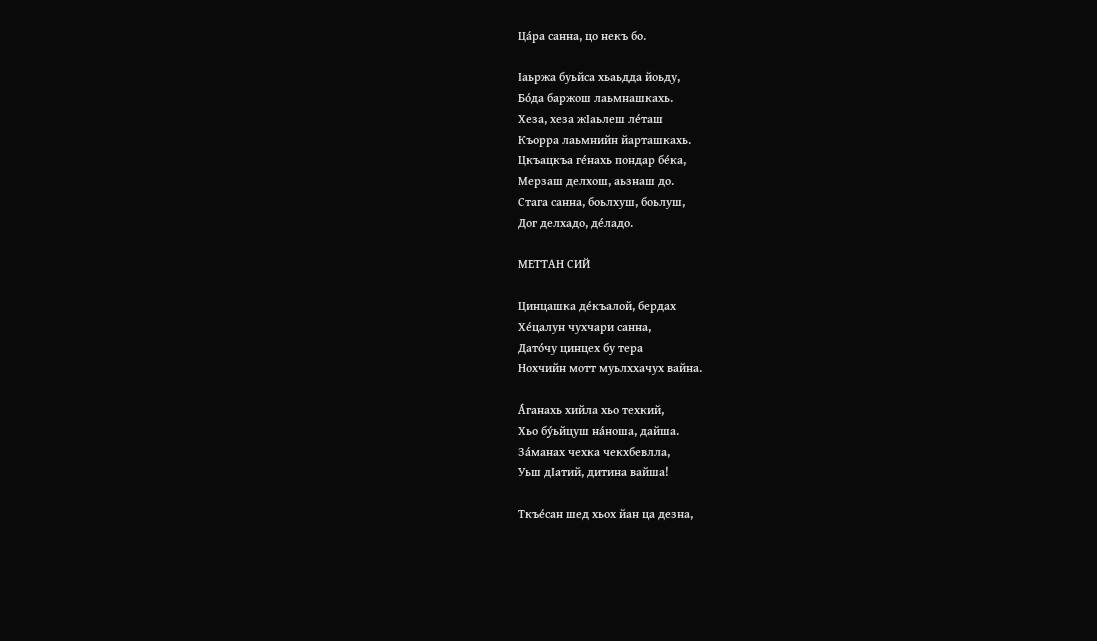Цáра санна, цо некъ бо.

Iаьржа буьйса хьаьдда йоьду,
Бóда баржош лаьмнашкахь.
Хеза, хеза жIаьлеш лéташ
Къорра лаьмнийн йарташкахь.
Цкъацкъа гéнахь пондар бéка,
Мерзаш делхош, аьзнаш до.
Стага санна, боьлхуш, боьлуш,
Дог делхадо, дéладо.

МЕТТАН СИЙ

Цинцашка дéкъалой, бердах
Хéцалун чухчари санна,
Датóчу цинцех бу тера
Нохчийн мотт муьлххачух вайна.

Áганахь хийла хьо техкий,
Хьо бýьйцуш нáноша, дайша.
Зáманах чехка чекхбевлла,
Уьш дIатий, дитина вайша!

Ткъéсан шед хьох йан ца дезна,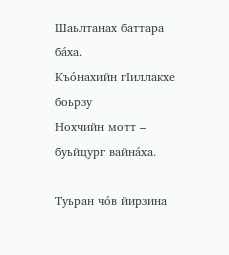Шаьлтанах баттара бáха.
Къóнахийн гIиллакхе боьрзу
Нохчийн мотт – буьйцург вайнáха.

Туьран чóв йирзина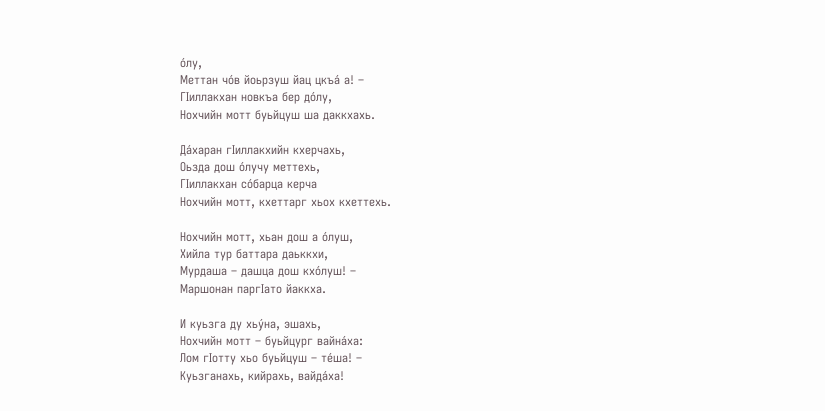óлу,
Меттан чóв йоьрзуш йац цкъá а! –
ГIиллакхан новкъа бер дóлу,
Нохчийн мотт буьйцуш ша даккхахь.

Дáхаран гIиллакхийн кхерчахь,
Оьзда дош óлучу меттехь,
ГIиллакхан сóбарца керча
Нохчийн мотт, кхеттарг хьох кхеттехь.

Нохчийн мотт, хьан дош а óлуш,
Хийла тур баттара даьккхи,
Мурдаша – дашца дош кхóлуш! –
Маршонан паргIато йаккха.

И куьзга ду хьýна, эшахь,
Нохчийн мотт – буьйцург вайнáха:
Лом гIотту хьо буьйцуш – тéша! –
Куьзганахь, кийрахь, вайдáха!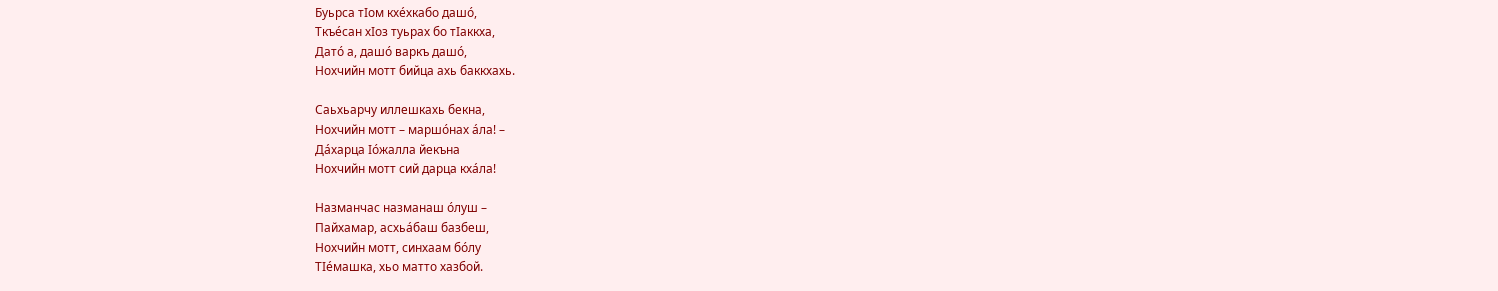Буьрса тIом кхéхкабо дашó,
Ткъéсан хIоз туьрах бо тIаккха,
Датó а, дашó варкъ дашó,
Нохчийн мотт бийца ахь баккхахь.

Саьхьарчу иллешкахь бекна,
Нохчийн мотт – маршóнах áла! –
Дáхарца Ióжалла йекъна
Нохчийн мотт сий дарца кхáла!

Назманчас назманаш óлуш –
Пайхамар, асхьáбаш базбеш,
Нохчийн мотт, синхаам бóлу
ТIéмашка, хьо матто хазбой.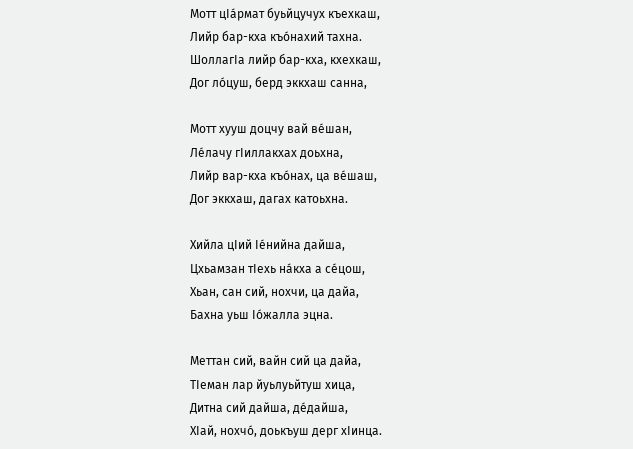Мотт цIáрмат буьйцучух къехкаш,
Лийр бар-кха къóнахий тахна.
ШоллагIа лийр бар-кха, кхехкаш,
Дог лóцуш, берд эккхаш санна,

Мотт хууш доцчу вай вéшан,
Лéлачу гIиллакхах доьхна,
Лийр вар-кха къóнах, ца вéшаш,
Дог эккхаш, дагах катоьхна.

Хийла цIий Iéнийна дайша,
Цхьамзан тIехь нáкха а сéцош,
Хьан, сан сий, нохчи, ца дайа,
Бахна уьш Ióжалла эцна.

Меттан сий, вайн сий ца дайа,
ТIеман лар йуьлуьйтуш хица,
Дитна сий дайша, дéдайша,
ХIай, нохчó, доькъуш дерг хIинца.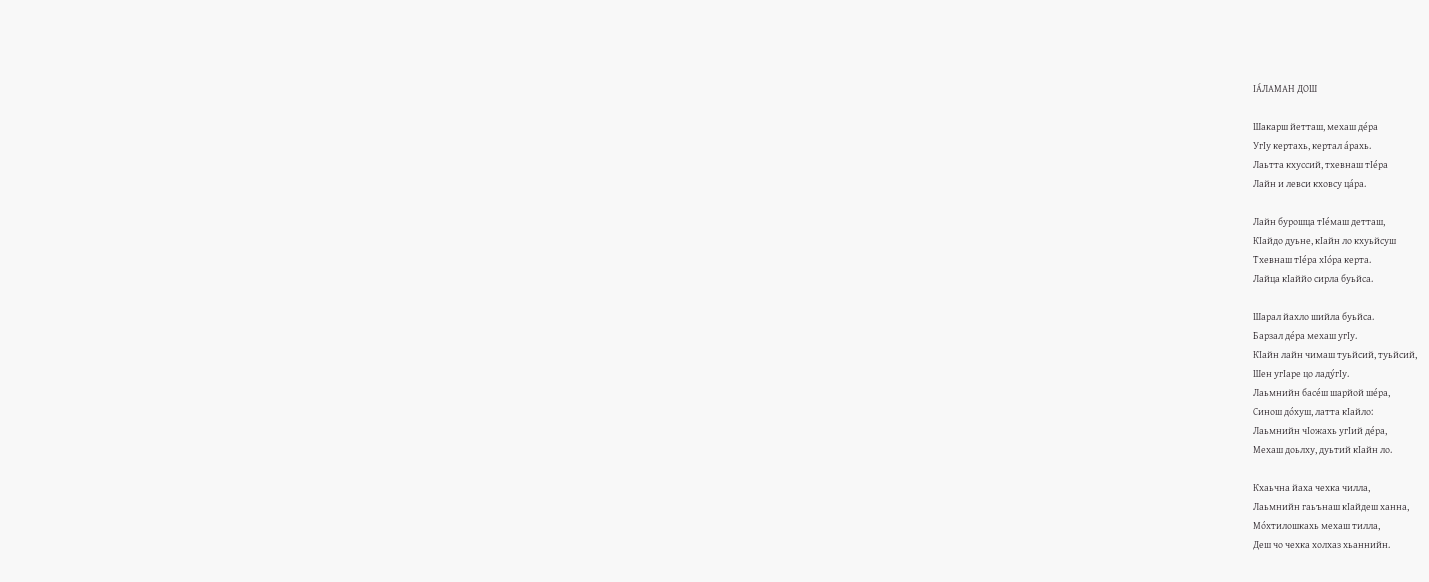IÁЛАМАН ДОШ

Шакарш йетташ, мехаш дéра
УгIу кертахь, кертал áрахь.
Лаьтта кхуссий, тхевнаш тIéра
Лайн и левси кховсу цáра.

Лайн бурошца тIéмаш детташ,
КIайдо дуьне, кIайн ло кхуьйсуш
Тхевнаш тIéра хIóра керта.
Лайца кIаййо сирла буьйса.

Шарал йахло шийла буьйса.
Барзал дéра мехаш угIу.
КIайн лайн чимаш туьйсий, туьйсий,
Шен угIаре цо ладýгIу.
Лаьмнийн басéш шарйой шéра,
Синош дóхуш, латта кIайло:
Лаьмнийн чIожахь угIий дéра,
Мехаш доьлху, дуьтий кIайн ло.

Кхаьчна йаха чехка чилла,
Лаьмнийн гаьънаш кIайдеш ханна,
Мóхтилошкахь мехаш тилла,
Деш чо чехка холхаз хьаннийн.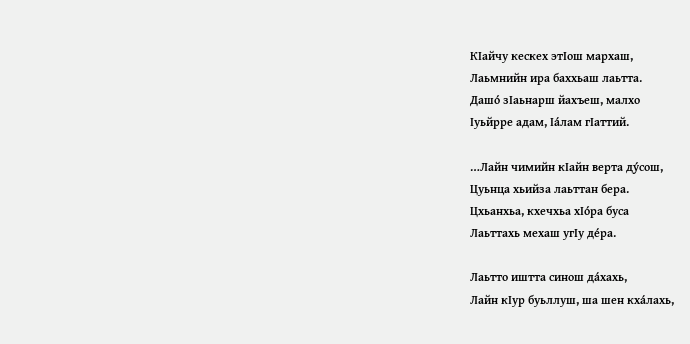КIайчу кескех этIош мархаш,
Лаьмнийн ира баххьаш лаьтта.
Дашó зIаьнарш йахъеш, малхо
Iуьйрре адам, Iáлам гIаттий.

…Лайн чимийн кIайн верта дýсош,
Цуьнца хьийза лаьттан бера.
Цхьанхьа, кхечхьа хIóра буса
Лаьттахь мехаш угIу дéра.

Лаьтто иштта синош дáхахь,
Лайн кIур буьллуш, ша шен кхáлахь,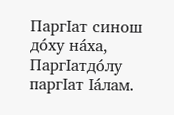ПаргIат синош дóху нáха,
ПаргIатдóлу паргIат Iáлам.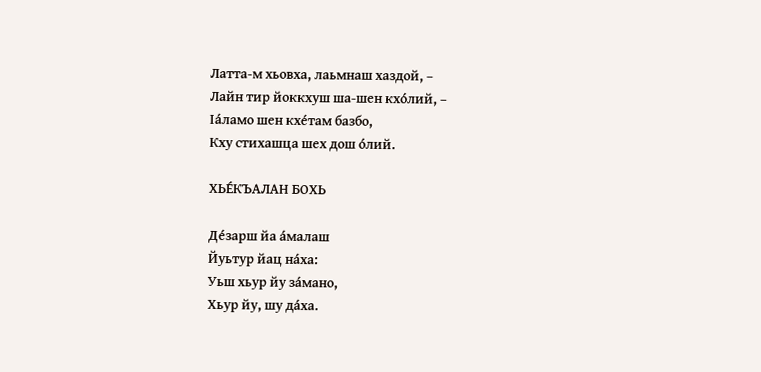Латта-м хьовха, лаьмнаш хаздой, –
Лайн тир йоккхуш ша-шен кхóлий, –
Iáламо шен кхéтам базбо,
Кху стихашца шех дош óлий.

ХЬÉКЪАЛАН БОХЬ

Дéзарш йа áмалаш
Йуьтур йац нáха:
Уьш хьур йу зáмано,
Хьур йу, шу дáха.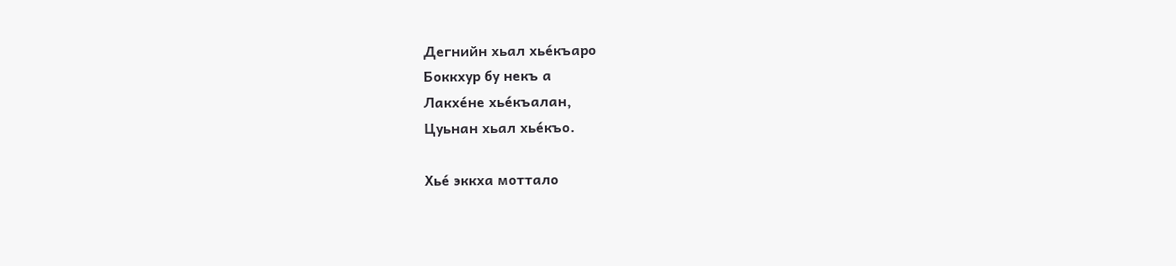Дегнийн хьал хьéкъаро
Боккхур бу некъ а
Лакхéне хьéкъалан,
Цуьнан хьал хьéкъо.

Хьé эккха моттало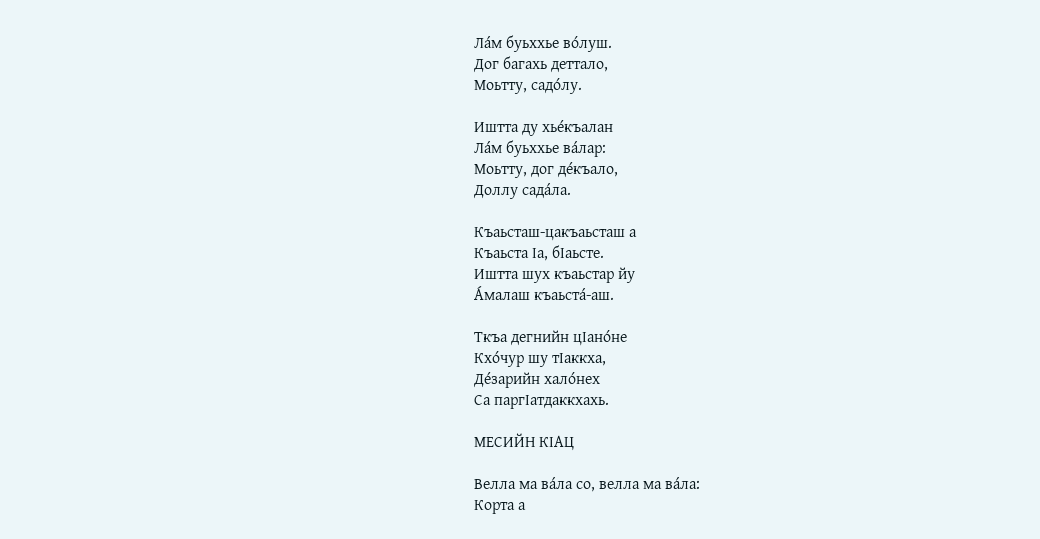Лáм буьххье вóлуш.
Дог багахь деттало,
Моьтту, садóлу.

Иштта ду хьéкъалан
Лáм буьххье вáлар:
Моьтту, дог дéкъало,
Доллу садáла.

Къаьсташ-цакъаьсташ а
Къаьста Iа, бIаьсте.
Иштта шух къаьстар йу
Áмалаш къаьстá-аш.

Ткъа дегнийн цIанóне
Кхóчур шу тIаккха,
Дéзарийн халóнех
Са паргIатдаккхахь.

МЕСИЙН КIАЦ

Велла ма вáла со, велла ма вáла:
Корта а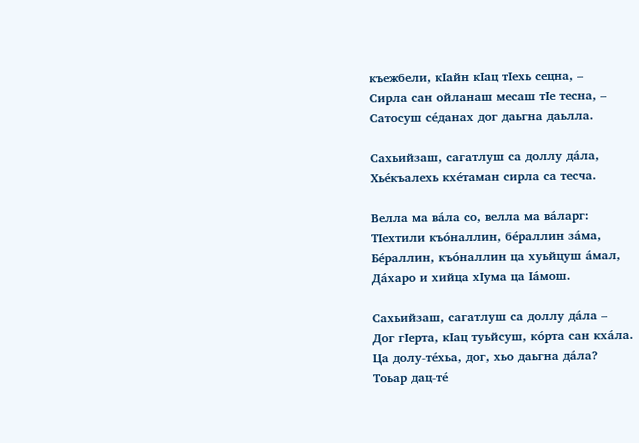къежбели, кIайн кIац тIехь сецна, –
Сирла сан ойланаш месаш тIе тесна, –
Сатосуш сéданах дог даьгна даьлла.

Сахьийзаш, сагатлуш са доллу дáла,
Хьéкъалехь кхéтаман сирла са тесча.

Велла ма вáла со, велла ма вáларг:
ТIехтили къóналлин, бéраллин зáма,
Бéраллин, къóналлин ца хуьйцуш áмал,
Дáхаро и хийца хIума ца Iáмош.

Сахьийзаш, сагатлуш са доллу дáла –
Дог гIерта, кIац туьйсуш, кóрта сан кхáла.
Ца долу-тéхьа, дог, хьо даьгна дáла?
Тоьар дац-тé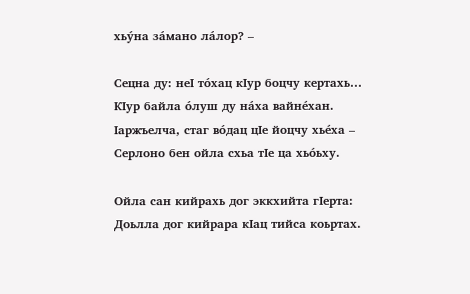хьýна зáмано лáлор? –

Сецна ду: неI тóхац кIур боцчу кертахь…
КIур байла óлуш ду нáха вайнéхан.
Iаржъелча, стаг вóдац цIе йоцчу хьéха –
Серлоно бен ойла схьа тIе ца хьóьху.

Ойла сан кийрахь дог эккхийта гIерта:
Доьлла дог кийрара кIац тийса коьртах.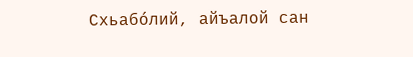Схьабóлий, айъалой сан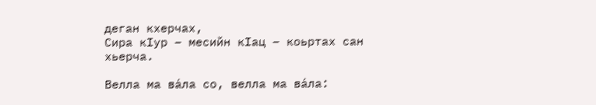деган кхерчах,
Сира кIур – месийн кIац – коьртах сан хьерча.

Велла ма вáла со, велла ма вáла: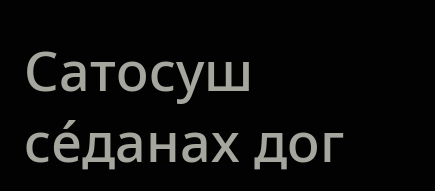Сатосуш сéданах дог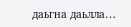даьгна даьлла…